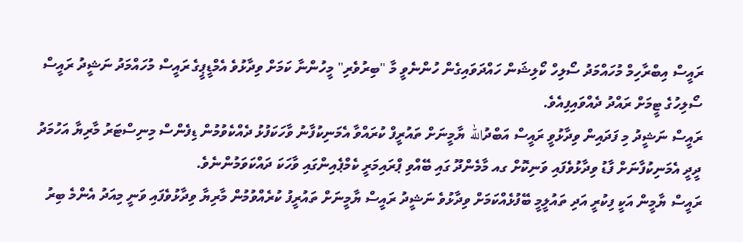ރައީސް އިބްރާހިމް މުހައްމަދު ސޯލިހް ކޯލިޝަން ހައްދަވައިގެން ހުންނެވީ މާ "ބިރުވެރި" މީހުންނާ ކަމަށް ވިދާޅުވެ އެމްޑީޕީގެ ރައީސް މުހައްމަދު ނަޝީދު ރައީސް ސޯލިހުގެ ޓީމަށް ރައްދު ދެއްވައިފިއެވެ.
ރައީސް ނަޝީދު މި ފަދައިން ވިދާޅުވީ ރައީސް އަބްދުالله ޔާމީނަށް ތައުރީފް ކުރައްވާ އެމަނިކުފާނު ވާހަކަފުޅު ދެއްކެވުމުން ޑިފެންސް މިނިސްޓަރު މާރިޔާ އަހުމަދު ދީދީ އެމަނިކުފާނަށް ފާޑު ވިދާޅުވެފައި ވަނިކޮށް ގއ މާމެންދޫ ގައި ބޭއްވި ޕްރައިމަރީ ކެމްޕެއިންގައި ވާހަކަ ދައްކަވަމުންނެވެ.
ރައީސް ޔާމީން އަކީ ފިކުރީ އަދި ތައުލީމީ ބޭފުޅެއްކަމަށް ވިދާޅުވެ ނަޝީދު ރައީސް ޔާމީނަށް ތައުރީފު ކުރެއްވުމުން މާރިޔާ ވިދާޅުވެފައި ވަނީ މިއަދު އެންމެ ބިރު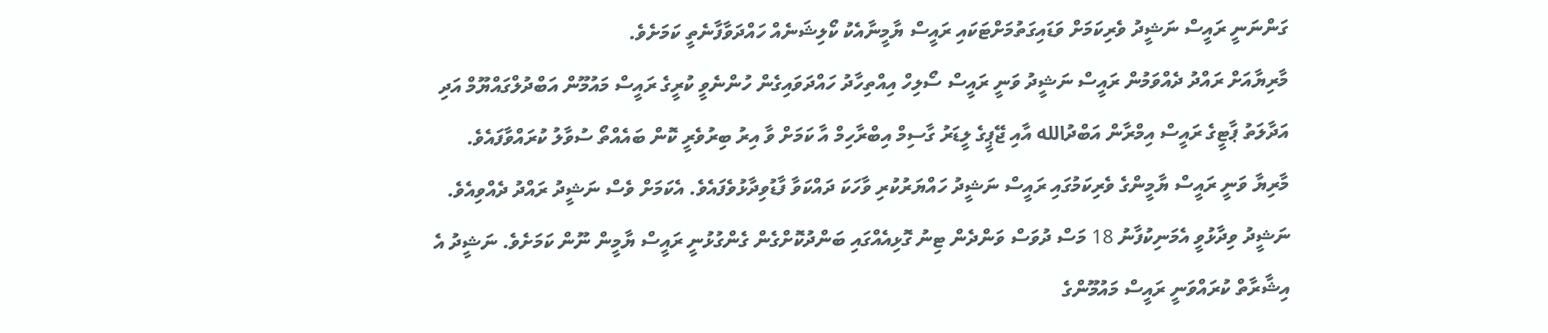ގަންނަނީ ރައީސް ނަޝީދު ވެރިކަމަށް ވަޑައިގަތުމަށްޓަކައި ރައީސް ޔާމީނާއެކު ކޯލިޝަނެއް ހައްދަވާފާނެތީ ކަމަށެވެ.
މާރިޔާއަށް ރައްދު ދެއްވަމުން ރައީސް ނަޝީދު ވަނީ ރައީސް ސޯލިހް އިއްތިހާދު ހައްދަވައިގެން ހުންނެވީ ކުރީގެ ރައީސް މައުމޫން އަބްދުލްގައްޔޫމް އަދި އަދާލަތު ޕާޓީގެ ރައީސް އިމްރާން އަބްދުالله އާއި ޖޭޕީގެ ލީޑަރު ގާސިމް އިބްރާހިމް އާ ކަމަށް ވާ އިރު ބިރުވެރީ ކޮން ބައެއްތޯ ސުވާލު ކުރައްވާފައެވެ.
މާރިޔާ ވަނީ ރައީސް ޔާމީންގެ ވެރިކަމުގައި ރައީސް ނަޝީދު ހައްޔަރުކުރި ވާހަކަ ދައްކަވާ ފާޑުވިދާޅުވެފައެވެ. އެކަމަށް ވެސް ނަޝީދު ރައްދު ދެއްވިއެވެ. ނަޝީދު ވިދާޅުވީ އެމަނިކުފާނު 18 މަސް ދުވަސް ވަންދެން ޓިނު ގޮޅިއެއްގައި ބަންދުކޮށްގެން ގެންގުޅުނީ ރައީސް ޔާމީން ނޫން ކަމަށެވެ. ނަޝީދު އެ އިޝާރާތް ކުރައްވަނީ ރައީސް މައުމޫންގެ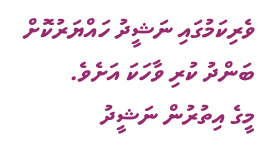ވެރިކަމުގައި ނަޝީދު ހައްޔަރުކޮށް ބަންދު ކުރި ވާހަކަ އަށެވެ.
މީގެ އިތުރުން ނަޝީދު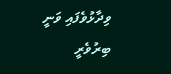ވިދާޅުވެފައި ވަނީ ބިރުވެރީ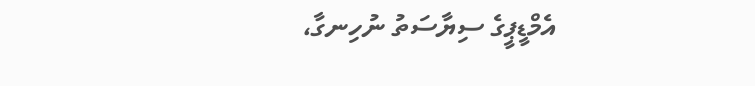އެމްޑީޕީގެ ސިޔާސަތު ނުހިނގާ،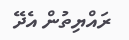ރައްޔިތުން އެދޭ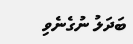ބަދަލު ނުގެނެވި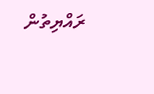ރައްޔިތުން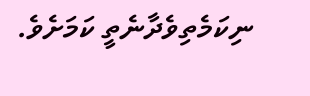ނިކަމެތިވެދާނެތީ ކަމަށެވެ.